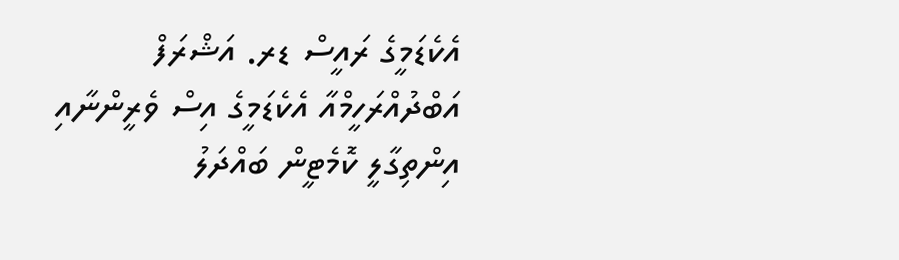އެކެޑަމީގެ ރައީސް ޑރ. އަޝްރަފް އަބްދުއްރަހީމްއާ އެކެޑަމީގެ އިސް ވެރީންނާއި އިންތިގާލީ ކޮމެޓީން ބައްދަލު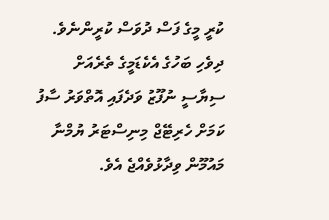ކުރީ މީގެ ފަސް ދުވަސް ކުރީންނެވެ.
ދިވެހި ބަހުގެ އެކެޑަމީގެ ތެރެއަށް ސިޔާސީ ނުފޫޒު ވަދެފައި އޮތްވަރު ސާފު ކަމަށް ހެރިޓޭޖް މިނިސްޓަރު ޔުމްނާ މައުމޫން ވިދާޅުވެއްޖެ އެވެ.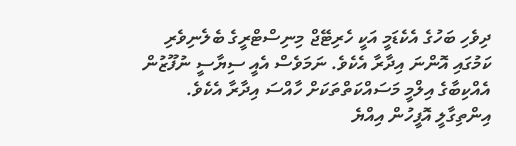ދިވެހި ބަހުގެ އެކެޑަމީ އަކީ ހެރިޓޭޖް މިނިސްޓްރީގެ ބެލެނިވެރި ކަމުގައި އޮންނަ އިދާރާ އެކެވެ. ނަމަވެސް އެއީ ސިޔާސީ ނުފޫޒުން އެއްކިބާގެ އިލްމީ މަސައްކަތްތަކަށް ހާއްސަ އިދާރާ އެކެވެ.
އިންތިގާލީ އޮފީހުން އިއްޔެ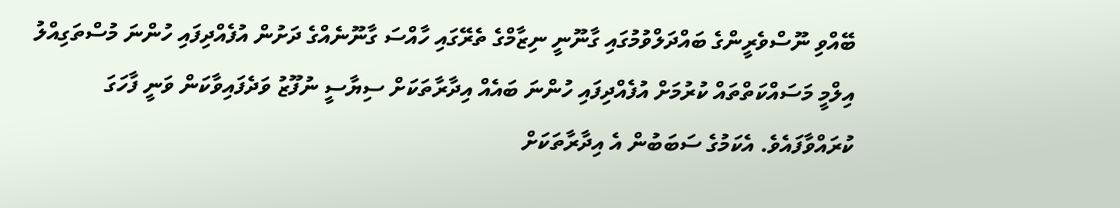ބޭއްވި ނޫސްވެރީންގެ ބައްދަލްވުމުގައި ގާނޫނީ ނިޒާމްގެ ތެރޭގައި ހާއްސަ ގާނޫނެއްގެ ދަށުން އުފެއްދިފައި ހުންނަ މުސްތަގިއްލު އިލްމީ މަސައްކަތްތައް ކުރުމަށް އުފެއްދިފައި ހުންނަ ބައެއް އިދާރާތަކަށް ސިޔާސީ ނުފޫޒު ވަދެފައިވާކަން ވަނީ ފާހަގަ ކުރައްވާފައެވެ. އެކަމުގެ ސަބަބުން އެ އިދާރާތަކަށް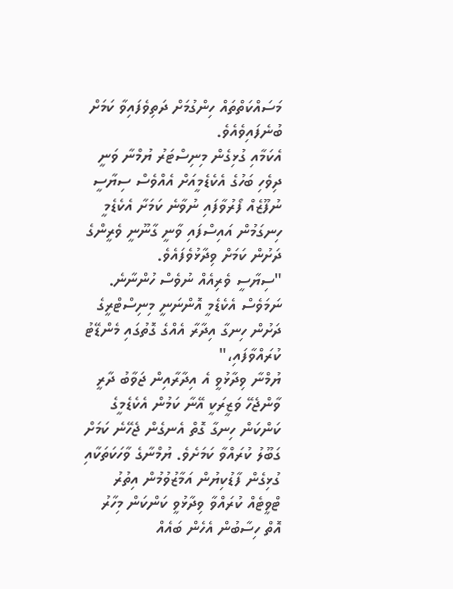މަސައްކަތްތައް ހިންގުމަށް ދަތިވެފައިވާ ކަމަށް ބުނެފައިވެއެވެ.
އެކަމާއި ގުޅިގެން މިނިސްޓަރު ޔުމްނާ ވަނީ ދިވެހި ބަހުގެ އެކެޑެމީއަށް އެއްވެސް ސިޔާސީ ނުފޫޒެއް ފޯރުވާފައި ނުވާނެ ކަމަށާ އެކެޑެމީ ހިނގަމުން އައިސްފައި ވާނީ ގާނޫނީ ވެރީންގެ ދަށުން ކަމަށް ވިދާޅުވެފައެވެ.
"ސިޔާސީ ވެރިއެއް ނުވެސް ހުންނާނެ. ނަމަވެސް އެކެޑެމީ އޮންނަނީ މިނިސްޓްރީގެ ދަށުން ހިނގާ އިދާރާ އެއްގެ ގޮތުގައި މެންޑޭޓު ކުރައްވާފައި،"
ޔުމްނާ ވިދާޅުވީ އެ އިދާރާއިން ޖަވާބު ދާރީ ވާންޖެހޭ ވަޒީރަކީ އޭނާ ކަމުން އެކެޑެމީގެ ކަންކަން ހިނގާ ގޮތް އެނގެން ޖެހޭނެ ކަމަށް ގަބޫލު ކުރައްވާ ކަމަށެވެ. ޔުމްނާގެ ވާހަކަތަކާއި ގުޅިގެން ފާޑުކިޔުން އަމާޒުވުމުން އިތުރު ޓްވީޓެއް ކުރައްވާ ވިދާޅުވީ ކަންކަން މިހާރު އޮތް ހިސާބުން އެހެން ބައެއް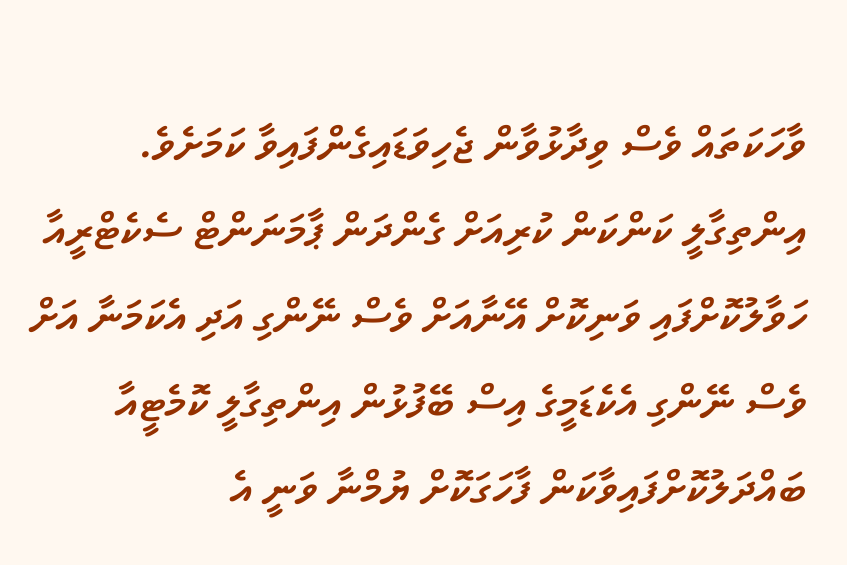ވާހަކަތައް ވެސް ވިދާޅުވާން ޖެހިވަޑައިގެންފައިވާ ކަމަށެވެ.
އިންތިގާލީ ކަންކަން ކުރިއަށް ގެންދަން ޕާމަނަންޓް ސެކެޓްރީއާ ހަވާލުކޮށްފައި ވަނިކޮށް އޭނާއަށް ވެސް ނޭންގި އަދި އެކަމަނާ އަށް ވެސް ނޭންގި އެކެޑަމީގެ އިސް ބޭފުޅުން އިންތިގާލީ ކޮމެޓީއާ ބައްދަލުކޮށްފައިވާކަން ފާހަގަކޮށް ޔުމްނާ ވަނީ އެ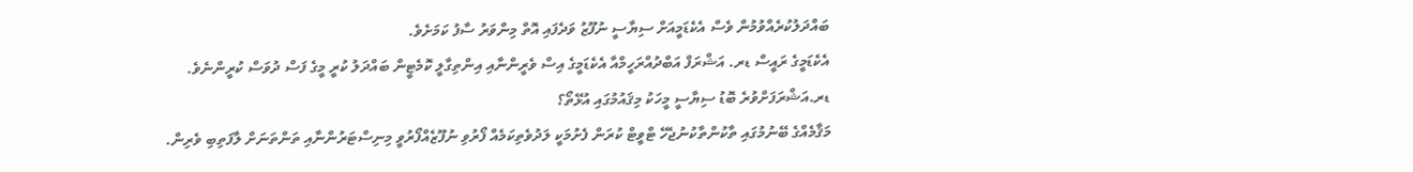ބައްދަލުކުރެއްވުމުން ވެސް އެކެޑަމީއަށް ސިޔާސީ ނުފޫޒު ވަދެފައި އޮތް މިންވަރު ސާފު ކަމަށެވެ.
އެކެޑަމީގެ ރައީސް ޑރ. އަޝްރަފް އަބްދުއްރަހީމްއާ އެކެޑަމީގެ އިސް ވެރީންނާއި އިންތިގާލީ ކޮމެޓީން ބައްދަލު ކުރީ މީގެ ފަސް ދުވަސް ކުރީންނެވެ.
ޑރ.އަޝްރަފަށްވުރެ ބޮޑު ސިޔާސީ މީހަކު މިޤައުމުގައި އުޅޭތޯ؟
މަޤާމެއްގެ ބޭނުމުގައި ތާކުންތާކުނުޖެހޭ ޓްވީޓް ކުރަން ފެށުމަކީ ލަދުވެތިކަމެއް ފޯރުވި ނުފޫޒެއްފޯރުވީ މިނިސްޓަރުންނާއި ތަންތަނަށް ލާފަތިބި ވެރިން.